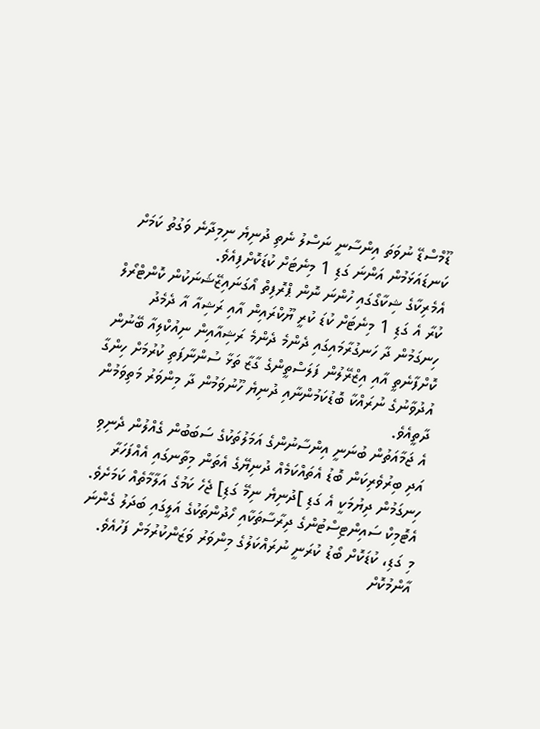ޑޫމްސްޑޭ ނުވަތަ އިންސާނީ ނަސްލު ނެތި ދުނިޔެ ނިމިދާނެ ވަގުތު ކަމަށް ކަނޑައަޅަމުން އަންނަ ގަޑި 1 މިނެޓަށް ކުޑަކޮށްފިއެވެ.
އެމެރިކާގެ ޝިކާގޯގައި ހުންނަ ނޮން ޕްރޮފިތް އޯގަނައިޒޭޝަނަކުން ކޮންޓްރޯލް ކުރާ އެ ގަޑި 1 މިނެޓަށް ކުޑަ ކުރީ ޔޫކްރައިން އާއި ރަޝިއާ އާ ދެމެދު ހިނގަމުން ދާ ހަނގުރާމައިގައި ދެންމެ ދެންމެ ރަޝިއާއިން ނިއުކްލިއާ ބޭނުން ކޮށްފާނެތީ އާއި އިޒްރޭލުން ފަލަސްތީންގެ ގާޒާ ތަޅާ ސުންނާފަތި ކުރުމަށް ހިންގާ އުދުވާނުގެ ނުރައްކާ ބޮޑުކަމުންނާއި ދުނިޔެ ހޫނުވަމުން ދާ މިންވަރު މަތިވަމުން ދާތީއެވެ.
އެ ޖަމާއަތުން ބުނަނީ އިންސާނުންގެ އަމަލުތަކުގެ ސަބަބުން ގެއްލުން ދެނިވި އަދި ބިރުވެރިކަން ބޮޑު އެތައްކަމެއް ދުނިޔޭގެ އެތަން މިތާނގައި އެއްފަހަރާ ހިނގަމުން ދިޔުމަކީ އެ ގަޑި ]ދުނިޔެ ނިމޭ ގަޑި] ޖެހެ ކަމުގެ އަލާމާތެއް ކަމަށެވެ.
އެޓޮމިކް ސައިންޓިސްޓުންގެ ދިރާސާތަކާއި ހޯދުންތަކުގެ އަލީގައި ބަދަލު ގެންނަ މި ގަޑި، ކުޑަކޮށް ބޯޑު ކުރަނީ ނުރައްކަލުގެ މިންވަރު ވަޒަންކުރުމަށް ފަހުއެވެ.
އާންމުކޮށް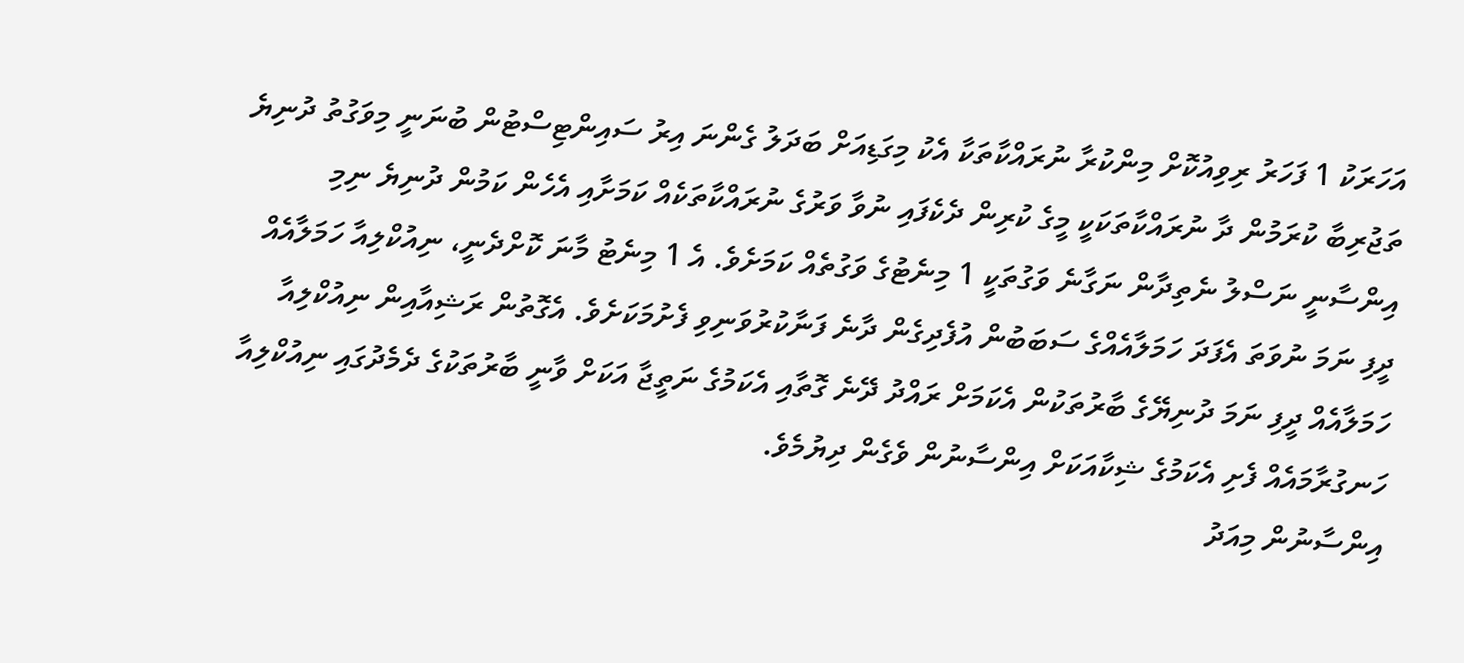އަހަރަކު 1 ފަހަރު ރިވިއުކޮށް މިންކުރާ ނުރައްކާތަކާ އެކު މިގަޑިއަށް ބަދަލު ގެންނަ އިރު ސައިންޓިސްޓުން ބުނަނީ މިވަގުތު ދުނިޔެ ތަޖުރިބާ ކުރަމުން ދާ ނުރައްކާތަކަކީ މީގެ ކުރިން ދެކެފައި ނުވާ ވަރުގެ ނުރައްކާތަކެއް ކަމަށާއި އެހެން ކަމުން ދުނިޔެ ނިމި އިންސާނީ ނަސްލު ނެތިދާން ނަގާނެ ވަގުތަކީ 1 މިނެޓުގެ ވަގުތެއް ކަމަށެވެ. އެ 1 މިނެޓު މާނަ ކޮށްދެނީ، ނިއުކްލިއާ ހަމަލާއެއް ދީފި ނަމަ ނުވަތަ އެފަދަ ހަމަލާއެއްގެ ސަބަބުން އުފެދިގެން ދާނެ ފަނާކުރުވަނިވި ފެށުމަކަށެވެ. އެގޮތުން ރަޝިއާއިން ނިއުކްލިއާ ހަމަލާއެއް ދީފި ނަމަ ދުނިޔޭގެ ބާރުތަކުން އެކަމަށް ރައްދު ދޭނެ ގޮތާއި އެކަމުގެ ނަތީޖާ އަކަށް ވާނީ ބާރުތަކުގެ ދެމެދުގައި ނިއުކްލިއާ ހަނގުރާމައެއް ފެށި އެކަމުގެ ޝިކާއަކަށް އިންސާނުން ވެގެން ދިޔުމެވެ.
އިންސާނުން މިއަދު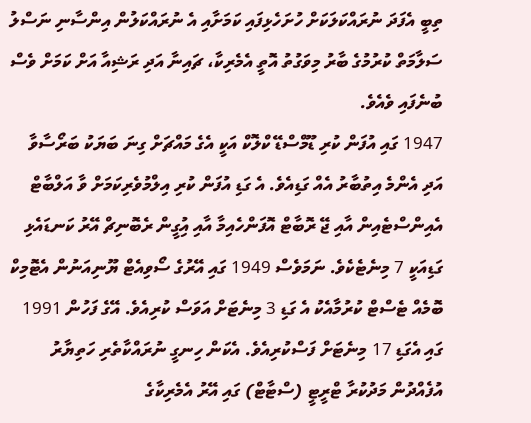ތިބީ އެފަދަ ނުރައްކަލަކަށް ހުށަހެޅިފައި ކަމަށާއި އެ ނުރައްކަލުން އިންސާނި ނަސްލު ސަލާމަތް ކުރުމުގެ ބާރު މިވަގުތު އޮތީ އެމެރިކާ، ޗައިނާ އަދި ރަޝިއާ އަށް ކަމަށް ވެސް ބުނެފައި ވެއެވެ.
1947 ގައި އުފަން ކުރި ޑޫމްސްޑޭ ކްލޮކް އަކީ އެގެ މައްޗަށް ގިނަ ބަޔަކު ބަރޯސާވާ އަދި އެންމެ އިތުބާރު އެއް ގަޑިއެވެ. އެ ގަޑި އުފަން ކުރި އިލްމުވެރިކަމަށް ވާ އަލްބާޓް އެއިންސްޓެއިން އާއި ޖޭ ރޮބާޓް އޮފަންހެއިމާ އާއި އިުގީން ރެބޮނިޗް އޭރު ކަނޑައެޅި ގަޑިއަކީ 7 މިނެޓެކެވެ. ނަމަވެސް 1949 ގައި އޭރުގެ ސޯވިއެޓް ޔޫނިއަނުން އެޓޮމިކް ބޮމެއް ޓެސްޓް ކުރުމާއެކު އެ ގަޑި 3 މިނެޓަށް އަވަސް ކުރިއެވެ. އޭގެ ފަހުން 1991 ގައި އެގަޑި 17 މިނެޓަށް ފަސްކުރިއެވެ. އެކަން ހިނގީ ނުރައްކާތެރި ހަތިޔާރު އުފެއްދުން މަދުކުރާ ޓްރީޓީ (ސްޓާޓް) ގައި އޭރު އެމެރިކާގެ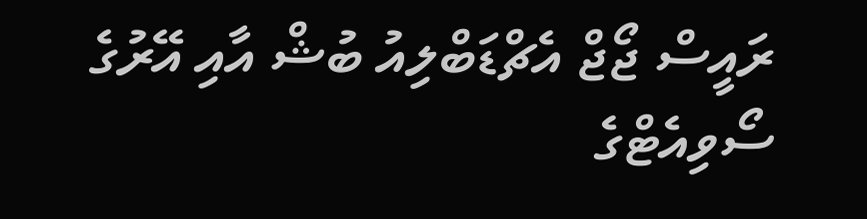ރައީސް ޖޯޖް އެޗްޑަބްލިއު ބުޝް އާއި އޭރުގެ ސޯވިއެޓްގެ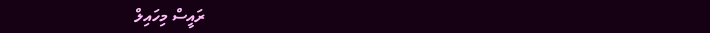ރައީސް މިހައިލް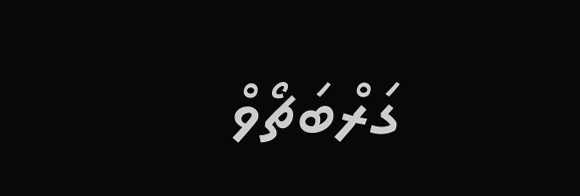ގަރްބަޗޯވް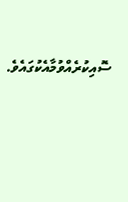ސޮއިކުރެއްވުމާއެކުގައެވެ.